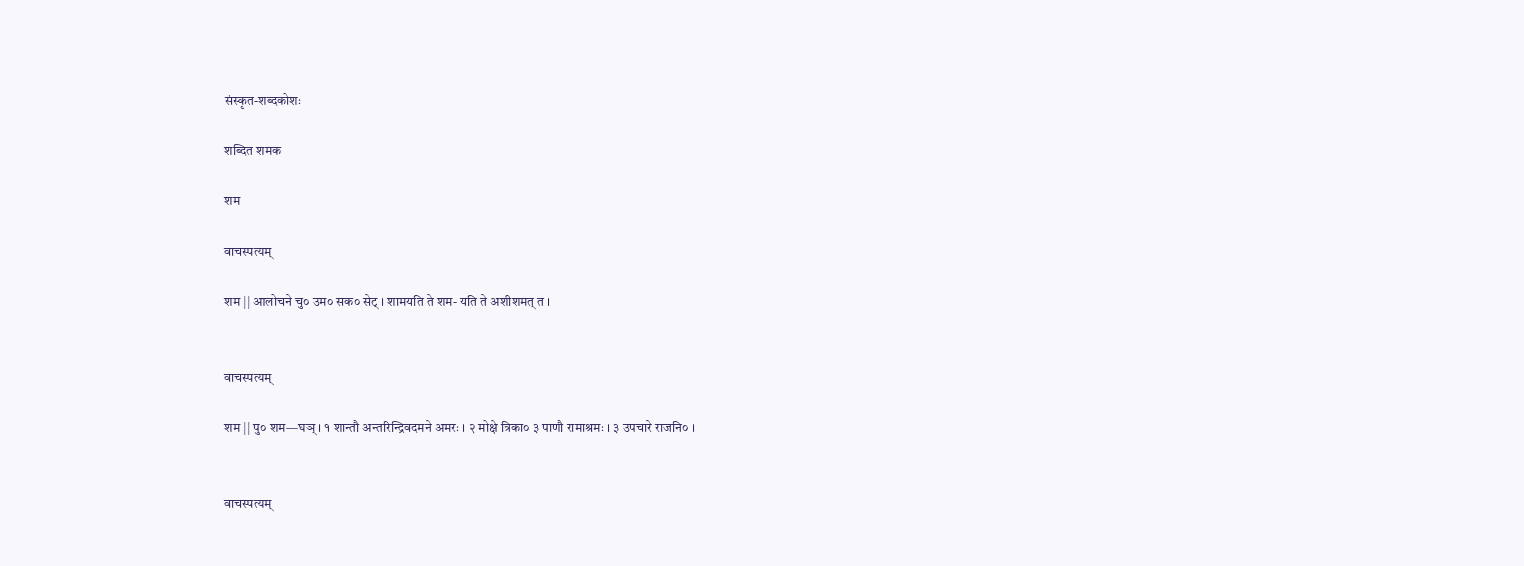संस्कृत-शब्दकोशः

शब्दित शमक

शम

वाचस्पत्यम्

शम || आलोचने चु० उम० सक० सेट् । शामयति ते शम- यति ते अशीशमत् त ।


वाचस्पत्यम्

शम || पु० शम—घञ् । १ शान्तौ अन्तरिन्द्रिवदमने अमरः । २ मोक्षे त्रिका० ३ पाणौ रामाश्रमः । ३ उपचारे राजनि० ।


वाचस्पत्यम्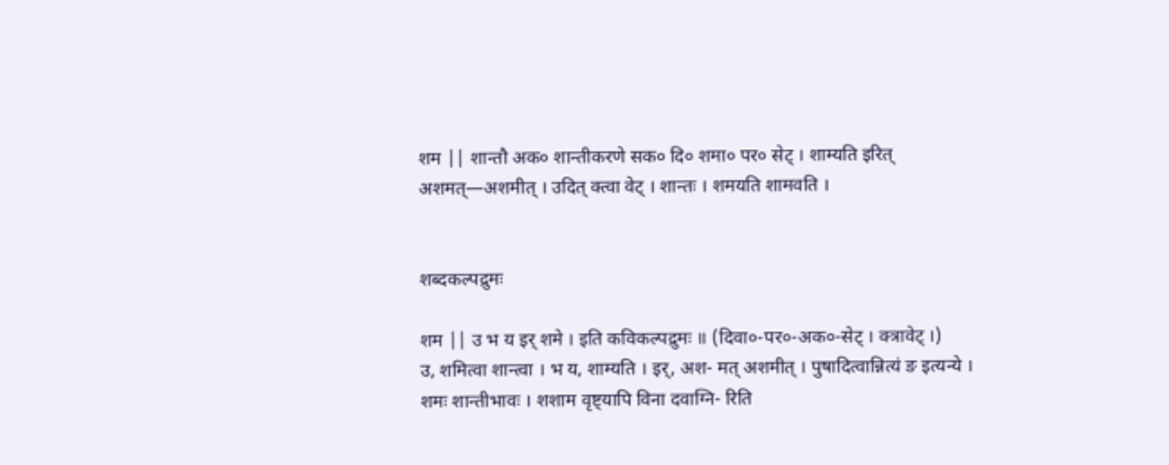शम || शान्तौ अक० शान्तीकरणे सक० दि० शमा० पर० सेट् । शाम्यति इरित् अशमत्—अशमीत् । उदित् क्त्वा वेट् । शान्तः । शमयति शामवति ।


शब्दकल्पद्रुमः

शम || उ भ य इर् शमे । इति कविकल्पद्रुमः ॥ (दिवा०-पर०-अक०-सेट् । क्त्रावेट् ।)
उ, शमित्वा शान्त्वा । भ य, शाम्यति । इर्, अश- मत् अशमीत् । पुषादित्वान्नित्यं ङ इत्यन्ये । शमः शान्तीभावः । शशाम वृष्ट्यापि विना दवाग्नि- रिति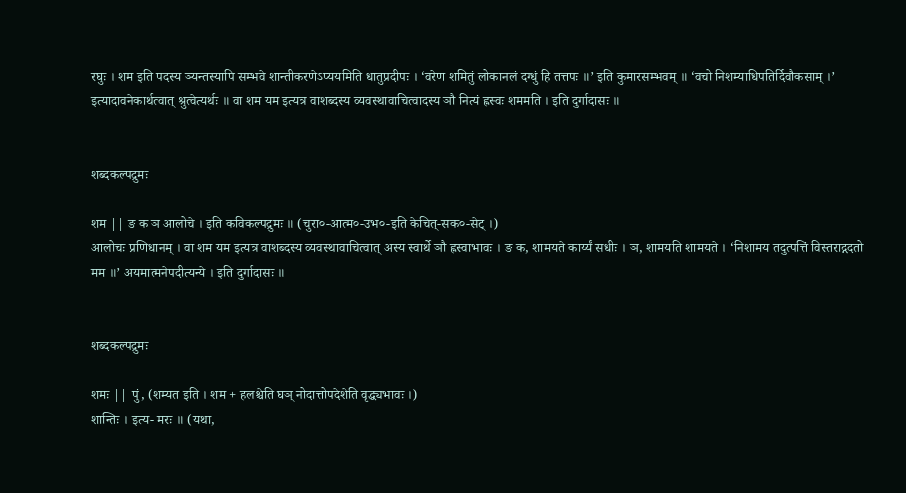रघुः । शम इति पदस्य ञ्यन्तस्यापि सम्भवे शान्तीकरणेऽप्ययमिति धातुप्रदीपः । ‘वरेण शमितुं लोकानलं दग्धुं हि तत्तपः ॥’ इति कुमारसम्भवम् ॥ ‘वचो निशम्याधिपतिर्दिवौकसाम् ।’ इत्यादावनेकार्थत्वात् श्रुत्वेत्यर्थः ॥ वा शम यम इत्यत्र वाशब्दस्य व्यवस्थावाचित्वादस्य ञौ नित्यं ह्नस्वः शममति । इति दुर्गादासः ॥


शब्दकल्पद्रुमः

शम || ङ क ञ आलोचे । इति कविकल्पद्रुमः ॥ (चुरा०-आत्म०-उभ०-इति केचित्-सक०-सेट् ।)
आलोचः प्रणिधानम् । वा शम यम इत्यत्र वाशब्दस्य व्यवस्थावाचित्वात् अस्य स्वार्थे ञौ ह्नस्वाभावः । ङ क, शामयते कार्य्यं सधीः । ञ, शामयति शामयते । ‘निशामय तदुत्पत्तिं विस्तराद्गदतो मम ॥’ अयमात्मनेपदीत्यन्ये । इति दुर्गादासः ॥


शब्दकल्पद्रुमः

शमः || पुं, (शम्यत इति । शम + हलश्चेति घञ् नोदात्तोपदेशेति वृद्ध्यभावः ।)
शान्तिः । इत्य- मरः ॥ (यथा,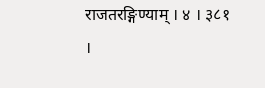राजतरङ्गिण्याम् । ४ । ३८१ ।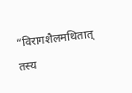“विरागशैलमथितात् तस्य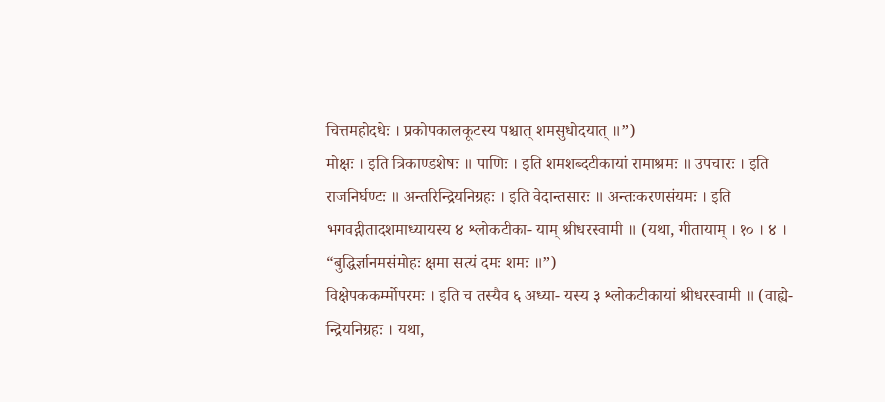चित्तमहोदधेः । प्रकोपकालकूटस्य पश्चात् शमसुधोदयात् ॥”)
मोक्षः । इति त्रिकाण्डशेषः ॥ पाणिः । इति शमशब्दटीकायां रामाश्रमः ॥ उपचारः । इति राजनिर्घण्टः ॥ अन्तरिन्द्रियनिग्रहः । इति वेदान्तसारः ॥ अन्तःकरणसंयमः । इति भगवद्गीतादशमाध्यायस्य ४ श्लोकटीका- याम् श्रीधरस्वामी ॥ (यथा, गीतायाम् । १० । ४ । “बुद्धिर्ज्ञानमसंमोहः क्षमा सत्यं दमः शमः ॥”)
विक्षेपककर्म्मोपरमः । इति च तस्यैव ६ अध्या- यस्य ३ श्लोकटीकायां श्रीधरस्वामी ॥ (वाह्ये- न्द्रियनिग्रहः । यथा,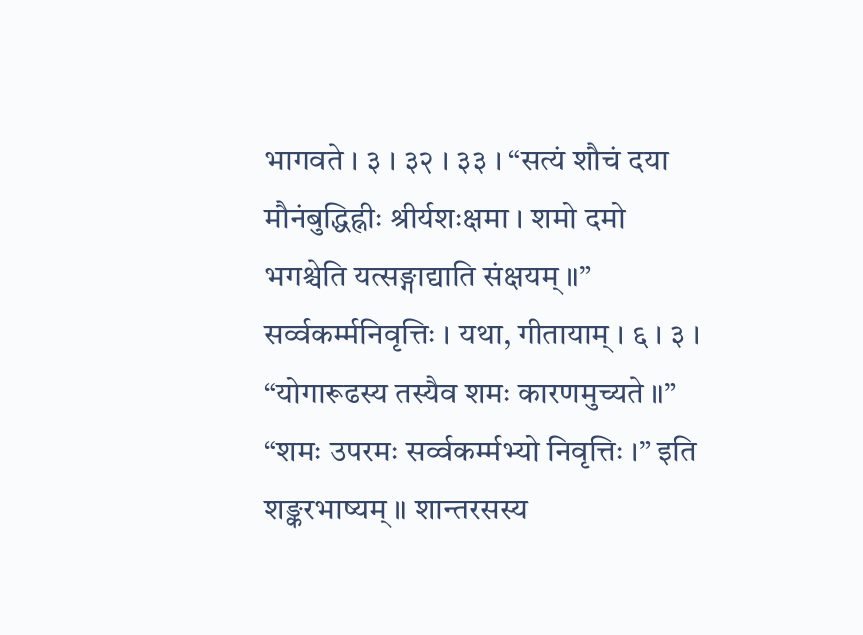भागवते । ३ । ३२ । ३३ । “सत्यं शौचं दया मौनंबुद्धिह्नीः श्रीर्यशःक्षमा । शमो दमो भगश्चेति यत्सङ्गाद्याति संक्षयम् ॥” सर्व्वकर्म्मनिवृत्तिः । यथा, गीतायाम् । ६ । ३ । “योगारूढस्य तस्यैव शमः कारणमुच्यते ॥” “शमः उपरमः सर्व्वकर्म्मभ्यो निवृत्तिः ।” इति शङ्करभाष्यम् ॥ शान्तरसस्य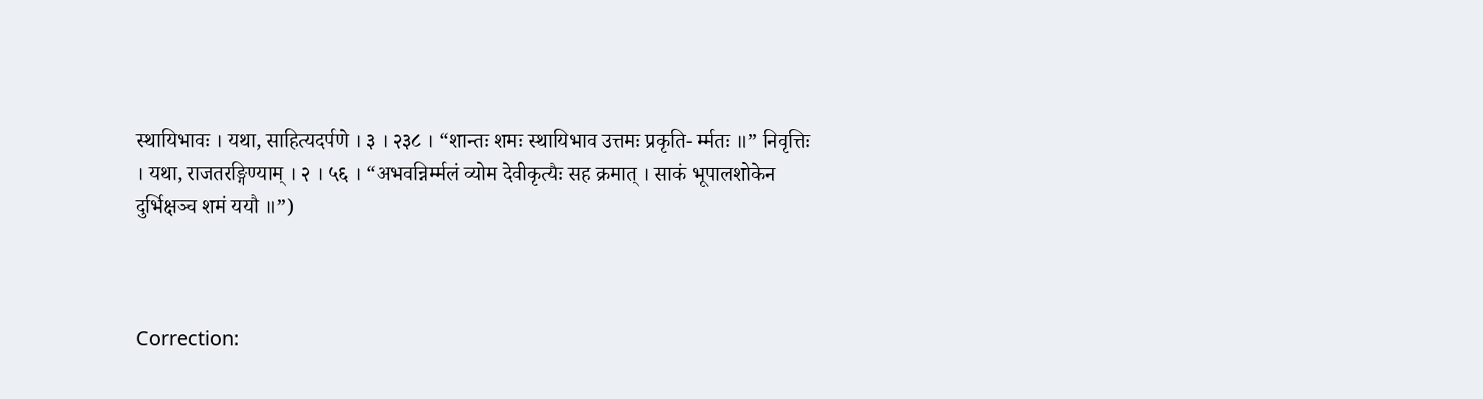स्थायिभावः । यथा, साहित्यदर्पणे । ३ । २३८ । “शान्तः शमः स्थायिभाव उत्तमः प्रकृति- र्म्मतः ॥” निवृत्तिः । यथा, राजतरङ्गिण्याम् । २ । ५६ । “अभवन्निर्म्मलं व्योम देवीकृत्यैः सह क्रमात् । साकं भूपालशोकेन दुर्भिक्षञ्च शमं ययौ ॥”)



Correction: